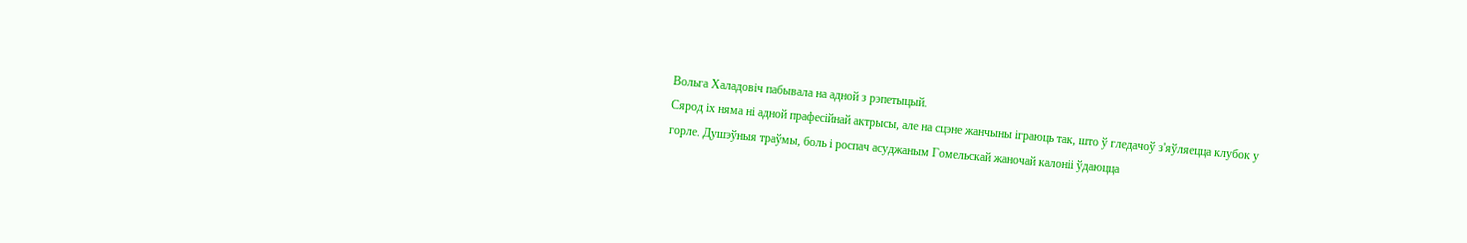Вольга Халадовіч пабывала на адной з рэпетыцый.
Сярод іх няма ні адной прафесійнай актрысы, але на сцэне жанчыны іграюць так, што ў гледачоў з'яўляецца клубок у горле. Душэўныя траўмы, боль і роспач асуджаным Гомельскай жаночай калоніі ўдаюцца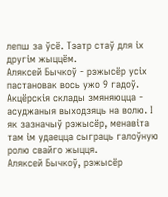лепш за ўсё. Тэатр стаў для іх другім жыццём.
Аляксей Бычкоў - рэжысёр усіх пастановак вось ужо 9 гадоў. Акцёрскія склады змяняюцца - асуджаныя выходзяць на волю. І як зазначыў рэжысёр, менавіта там ім удаецца сыграць галоўную ролю свайго жыцця.
Аляксей Бычкоў, рэжысёр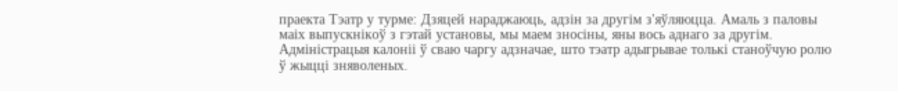праекта Тэатр у турме: Дзяцей нараджаюць, адзін за другім з'яўляюцца. Амаль з паловы маіх выпускнікоў з гэтай установы, мы маем зносіны, яны вось аднаго за другім.
Адміністрацыя калоніі ў сваю чаргу адзначае, што тэатр адыгрывае толькі станоўчую ролю ў жыцці зняволеных.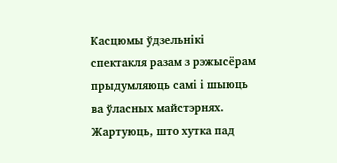Касцюмы ўдзельнікі спектакля разам з рэжысёрам прыдумляюць самі і шыюць ва ўласных майстэрнях. Жартуюць, што хутка пад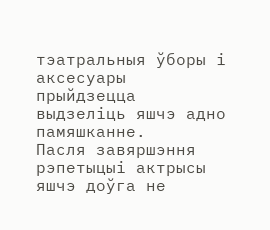тэатральныя ўборы і аксесуары прыйдзецца выдзеліць яшчэ адно памяшканне.
Пасля завяршэння рэпетыцыі актрысы яшчэ доўга не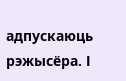адпускаюць рэжысёра. І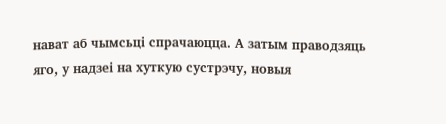нават аб чымсьці спрачаюцца. А затым праводзяць яго, у надзеі на хуткую сустрэчу, новыя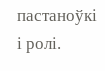пастаноўкі і ролі.